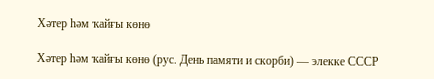Хәтер һәм ҡайғы көнө

Хәтер һәм ҡайғы көнө (рус. День памяти и скорби) — элекке СССР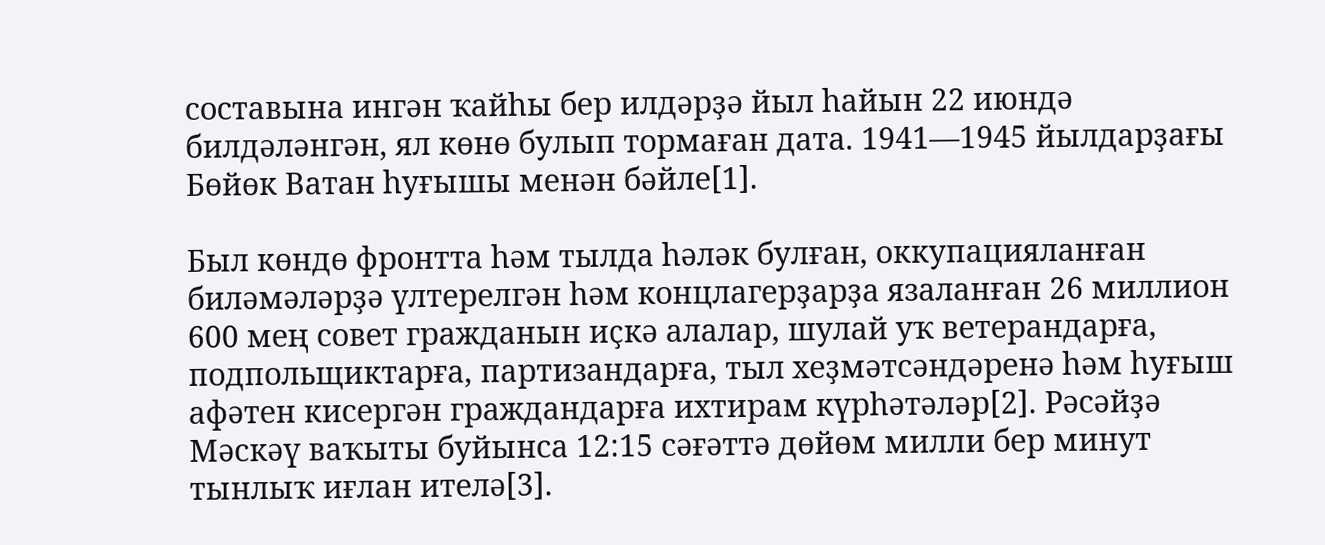составына ингән ҡайһы бер илдәрҙә йыл һайын 22 июндә билдәләнгән, ял көнө булып тормаған дата. 1941—1945 йылдарҙағы Бөйөк Ватан һуғышы менән бәйле[1].

Был көндө фронтта һәм тылда һәләк булған, оккупацияланған биләмәләрҙә үлтерелгән һәм концлагерҙарҙа язаланған 26 миллион 600 мең совет гражданын иҫкә алалар, шулай уҡ ветерандарға, подпольщиктарға, партизандарға, тыл хеҙмәтсәндәренә һәм һуғыш афәтен кисергән граждандарға ихтирам күрһәтәләр[2]. Рәсәйҙә Мәскәү ваҡыты буйынса 12:15 сәғәттә дөйөм милли бер минут тынлыҡ иғлан ителә[3].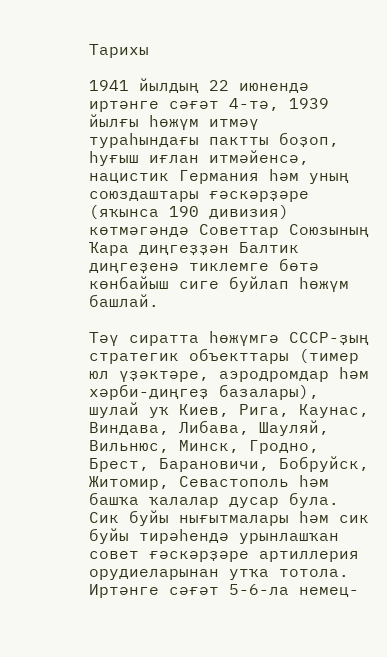Тарихы

1941 йылдың 22 июнендә иртәнге сәғәт 4-тә, 1939 йылғы һөжүм итмәү тураһындағы пактты боҙоп, һуғыш иғлан итмәйенсә, нацистик Германия һәм уның союздаштары ғәскәрҙәре (яҡынса 190 дивизия) көтмәгәндә Советтар Союзының Ҡара диңгеҙҙән Балтик диңгеҙенә тиклемге бөтә көнбайыш сиге буйлап һөжүм башлай.

Тәү сиратта һөжүмгә СССР-ҙың стратегик объекттары (тимер юл үҙәктәре, аэродромдар һәм хәрби-диңгеҙ базалары), шулай уҡ Киев, Рига, Каунас, Виндава, Либава, Шауляй, Вильнюс, Минск, Гродно, Брест, Барановичи, Бобруйск, Житомир, Севастополь һәм башҡа ҡалалар дусар була. Сик буйы нығытмалары һәм сик буйы тирәһендә урынлашҡан совет ғәскәрҙәре артиллерия орудиеларынан утҡа тотола. Иртәнге сәғәт 5-6-ла немец-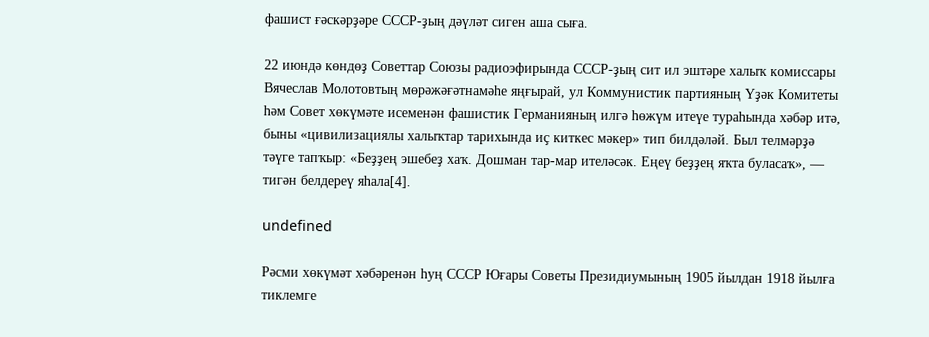фашист ғәскәрҙәре СССР-ҙың дәүләт сиген аша сыға.

22 июндә көндөҙ Советтар Союзы радиоэфирында СССР-ҙың сит ил эштәре халыҡ комиссары Вячеслав Молотовтың мөрәжәғәтнамәһе яңғырай, ул Коммунистик партияның Үҙәк Комитеты һәм Совет хөкүмәте исеменән фашистик Германияның илгә һөжүм итеүе тураһында хәбәр итә, быны «цивилизациялы халыҡтар тарихында иҫ киткес мәкер» тип билдәләй. Был телмәрҙә тәүге тапҡыр: «Беҙҙең эшебеҙ хаҡ. Дошман тар-мар ителәсәк. Еңеү беҙҙең яҡта буласаҡ», — тигән белдереү яһала[4].

undefined

Рәсми хөкүмәт хәбәренән һуң СССР Юғары Советы Президиумының 1905 йылдан 1918 йылға тиклемге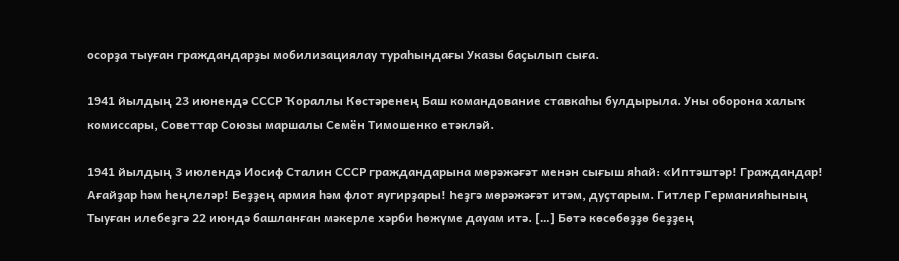осорҙа тыуған граждандарҙы мобилизациялау тураһындағы Указы баҫылып сыға.

1941 йылдың 23 июнендә СССР Ҡораллы Көстәренең Баш командование ставкаһы булдырыла. Уны оборона халыҡ комиссары, Советтар Союзы маршалы Семён Тимошенко етәкләй.

1941 йылдың 3 июлендә Иосиф Сталин СССР граждандарына мөрәжәғәт менән сығыш яһай: «Иптәштәр! Граждандар! Ағайҙар һәм һеңлеләр! Беҙҙең армия һәм флот яугирҙары! Һеҙгә мөрәжәғәт итәм, дуҫтарым. Гитлер Германияһының Тыуған илебеҙгә 22 июндә башланған мәкерле хәрби һөжүме дауам итә. […] Бөтә көсөбөҙҙө беҙҙең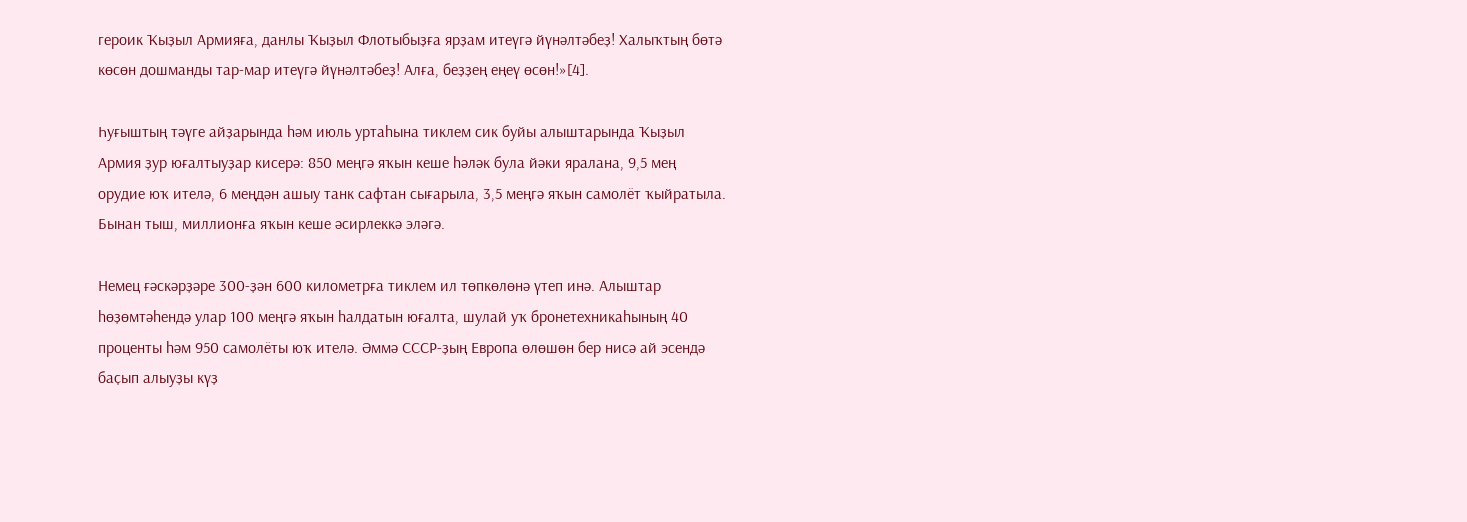героик Ҡыҙыл Армияға, данлы Ҡыҙыл Флотыбыҙға ярҙам итеүгә йүнәлтәбеҙ! Халыҡтың бөтә көсөн дошманды тар-мар итеүгә йүнәлтәбеҙ! Алға, беҙҙең еңеү өсөн!»[4].

Һуғыштың тәүге айҙарында һәм июль уртаһына тиклем сик буйы алыштарында Ҡыҙыл Армия ҙур юғалтыуҙар кисерә: 850 меңгә яҡын кеше һәләк була йәки яралана, 9,5 мең орудие юҡ ителә, 6 меңдән ашыу танк сафтан сығарыла, 3,5 меңгә яҡын самолёт ҡыйратыла. Бынан тыш, миллионға яҡын кеше әсирлеккә эләгә.

Немец ғәскәрҙәре 300-ҙән 600 километрға тиклем ил төпкөлөнә үтеп инә. Алыштар һөҙөмтәһендә улар 100 меңгә яҡын һалдатын юғалта, шулай уҡ бронетехникаһының 40 проценты һәм 950 самолёты юҡ ителә. Әммә СССР-ҙың Европа өлөшөн бер нисә ай эсендә баҫып алыуҙы күҙ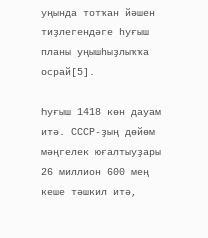уңында тотҡан йәшен тиҙлегендәге һуғыш планы уңышһыҙлыҡҡа осрай[5].

Һуғыш 1418 көн дауам итә. СССР-ҙың дөйөм мәңгелек юғалтыуҙары 26 миллион 600 мең кеше тәшкил итә,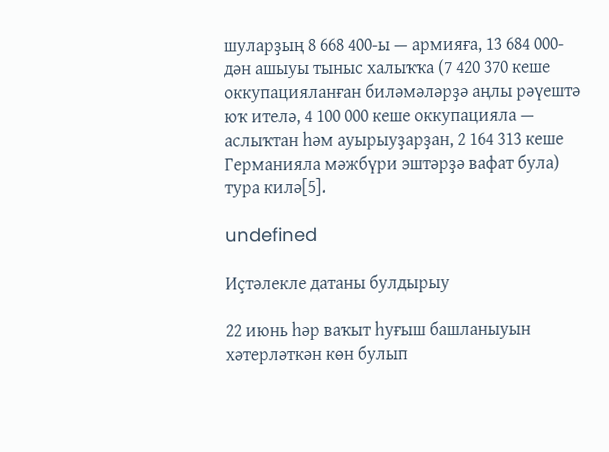шуларҙың 8 668 400-ы — армияға, 13 684 000-дән ашыуы тыныс халыҡҡа (7 420 370 кеше оккупацияланған биләмәләрҙә аңлы рәүештә юҡ ителә, 4 100 000 кеше оккупацияла — аслыҡтан һәм ауырыуҙарҙан, 2 164 313 кеше Германияла мәжбүри эштәрҙә вафат була) тура килә[5].

undefined

Иҫтәлекле датаны булдырыу

22 июнь һәр ваҡыт һуғыш башланыуын хәтерләткән көн булып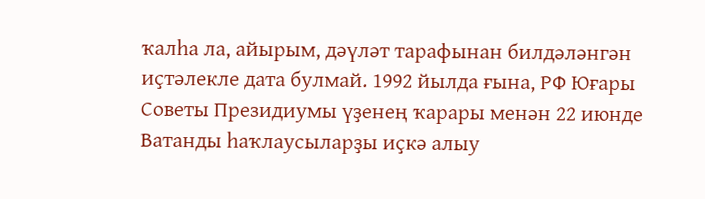ҡалһа ла, айырым, дәүләт тарафынан билдәләнгән иҫтәлекле дата булмай. 1992 йылда ғына, РФ Юғары Советы Президиумы үҙенең ҡарары менән 22 июнде Ватанды һаҡлаусыларҙы иҫкә алыу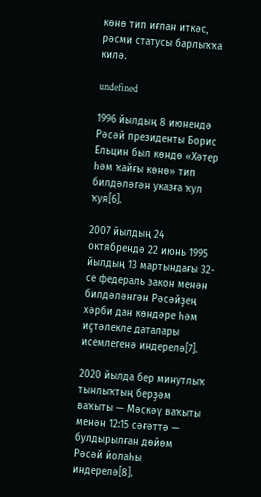көнө тип иғлан иткәс, рәсми статусы барлыҡҡа килә.

undefined

1996 йылдың 8 июнендә Рәсәй президенты Борис Ельцин был көндө «Хәтер һәм ҡайғы көнө» тип билдәләгән указға ҡул ҡуя[6].

2007 йылдың 24 октябрендә 22 июнь 1995 йылдың 13 мартындағы 32-се федераль закон менән билдәләнгән Рәсәйҙең хәрби дан көндәре һәм иҫтәлекле даталары исемлегенә индерелә[7].

2020 йылда бер минутлыҡ тынлыҡтың берҙәм ваҡыты — Мәскәү ваҡыты менән 12:15 сәғәттә — булдырылған дөйөм Рәсәй йолаһы индерелә[8].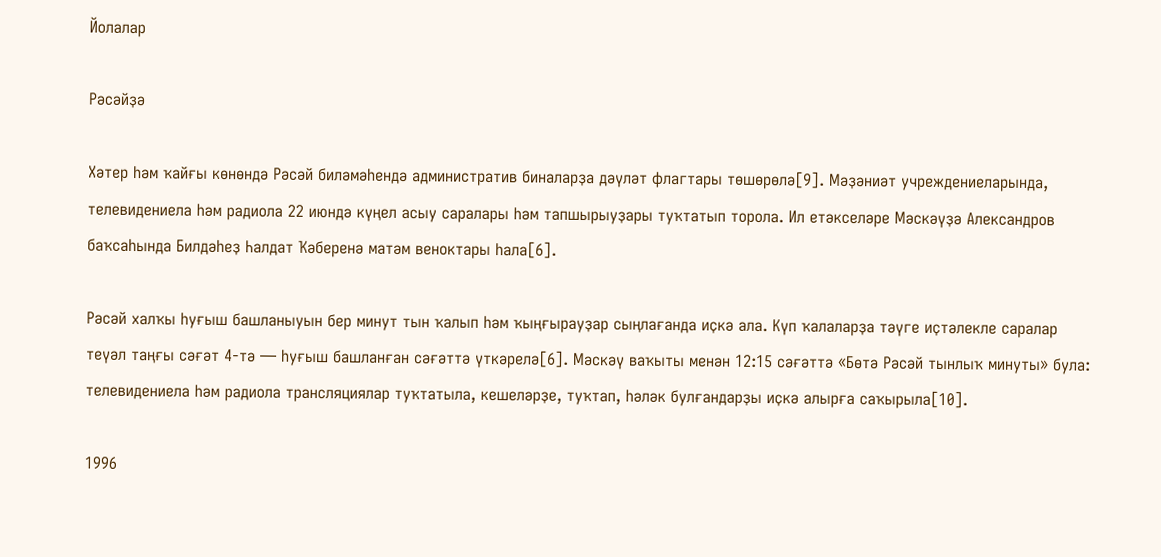Йолалар

Рәсәйҙә

Хәтер һәм ҡайғы көнөндә Рәсәй биләмәһендә административ биналарҙа дәүләт флагтары төшөрөлә[9]. Мәҙәниәт учреждениеларында, телевидениела һәм радиола 22 июндә күңел асыу саралары һәм тапшырыуҙары туҡтатып торола. Ил етәкселәре Мәскәүҙә Александров баҡсаһында Билдәһеҙ Һалдат Ҡәберенә матәм веноктары һала[6].

Рәсәй халҡы һуғыш башланыуын бер минут тын ҡалып һәм ҡыңғырауҙар сыңлағанда иҫкә ала. Күп ҡалаларҙа тәүге иҫтәлекле саралар теүәл таңғы сәғәт 4-тә — һуғыш башланған сәғәттә үткәрелә[6]. Мәскәү ваҡыты менән 12:15 сәғәттә «Бөтә Рәсәй тынлыҡ минуты» була: телевидениела һәм радиола трансляциялар туҡтатыла, кешеләрҙе, туҡтап, һәләк булғандарҙы иҫкә алырға саҡырыла[10].

1996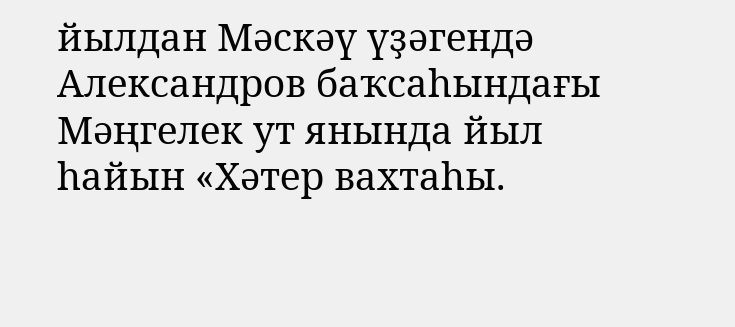йылдан Мәскәү үҙәгендә Александров баҡсаһындағы Мәңгелек ут янында йыл һайын «Хәтер вахтаһы.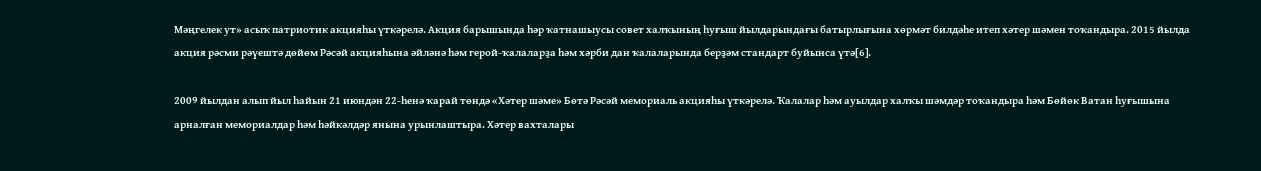Мәңгелек ут» асыҡ патриотик акцияһы үткәрелә. Акция барышында һәр ҡатнашыусы совет халҡының һуғыш йылдарындағы батырлығына хөрмәт билдәһе итеп хәтер шәмен тоҡандыра. 2015 йылда акция рәсми рәүештә дөйөм Рәсәй акцияһына әйләнә һәм герой-ҡалаларҙа һәм хәрби дан ҡалаларында берҙәм стандарт буйынса үтә[6].

2009 йылдан алып йыл һайын 21 июндән 22-һенә ҡарай төндә «Хәтер шәме» Бөтә Рәсәй мемориаль акцияһы үткәрелә. Ҡалалар һәм ауылдар халҡы шәмдәр тоҡандыра һәм Бөйөк Ватан һуғышына арналған мемориалдар һәм һәйкәлдәр янына урынлаштыра. Хәтер вахталары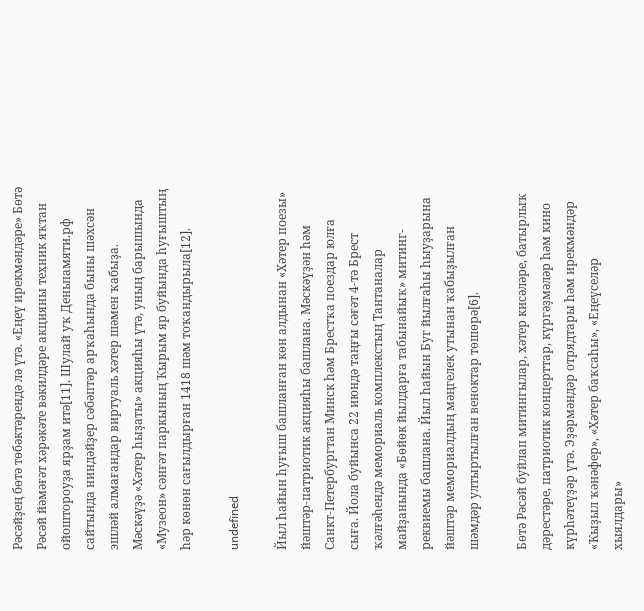Рәсәйҙең бөтә төбәктәрендә лә үтә. «Еңеү ирекмәндәре» Бөтә Рәсәй йәмәғәт хәрәкәте вәкилдәре акцияны техник яҡтан ойоштороуҙа ярҙам итә[11]. Шулай уҡ Деньпамяти.рф сайтында ниндәйҙер сәбәптәр арҡаһында быны шәхсән эшләй алмағандар виртуаль хәтер шәмен ҡабыҙа. Мәскәүҙә «Хәтер һыҙаты» акцияһы үтә, уның барышында «Музеон» сәнғәт паркының Ҡырым яр буйында һуғыштың һәр көнөн сағылдырған 1418 шәм тоҡандырыла[12].

undefined

Йыл һайын һуғыш башланған көн алдынан «Хәтер поезы» йәштәр-патриотик акцияһы башлана. Мәскәүҙән һәм Санкт-Петербургтан Минск һәм Брестҡа поездар юлға сыға. Йола буйынса 22 июндә таңғы сәғәт 4-тә Брест ҡәлғәһендә мемориаль комплекстың Тантаналар майҙанында «Бөйөк йылдарға табынайыҡ» митинг-реквиемы башлана. Йыл һайын Буг йылғаһы һыуҙарына йәштәр мемориалдың мәңгелек утынан ҡабыҙылған шәмдәр ултыртылған веноктар төшөрә[6].

Бөтә Рәсәй буйлап митингылар, хәтер кисәләре, батырлыҡ дәрестәре, патриотик концерттар, күргәҙмәләр һәм кино күрһәтеүҙәр үтә. Эҙәрмәндәр отрядтары һәм ирекмәндәр «Ҡыҙыл ҡәнәфер», «Хәтер баҡсаһы», «Еңеүселәр хыялдары»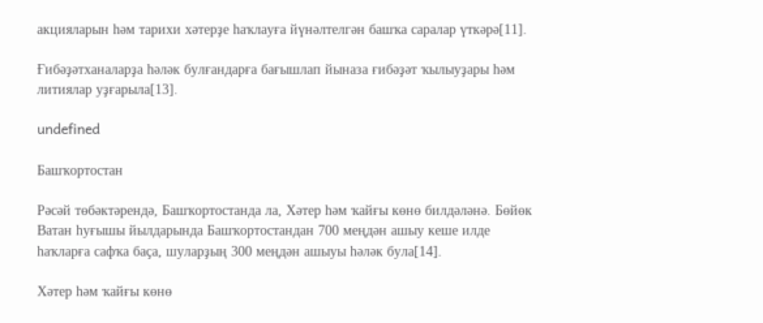акцияларын һәм тарихи хәтерҙе һаҡлауға йүнәлтелгән башҡа саралар үткәрә[11].

Ғибәҙәтханаларҙа һәләк булғандарға бағышлап йыназа ғибәҙәт ҡылыуҙары һәм литиялар уҙғарыла[13].

undefined

Башҡортостан

Рәсәй төбәктәрендә, Башҡортостанда ла, Хәтер һәм ҡайғы көнө билдәләнә. Бөйөк Ватан һуғышы йылдарында Башҡортостандан 700 меңдән ашыу кеше илде һаҡларға сафҡа баҫа, шуларҙың 300 меңдән ашыуы һәләк була[14].

Хәтер һәм ҡайғы көнө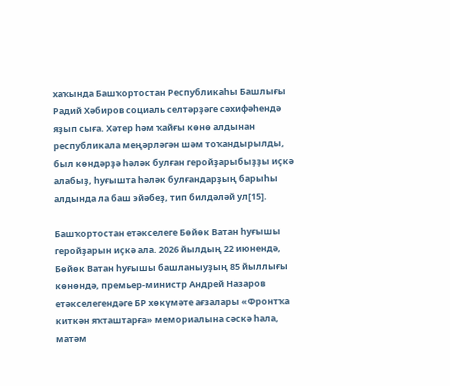хаҡында Башҡортостан Республикаһы Башлығы Радий Хәбиров социаль селтәрҙәге сәхифәһендә яҙып сыға. Хәтер һәм ҡайғы көнө алдынан республикала меңәрләгән шәм тоҡандырылды, был көндәрҙә һәләк булған геройҙарыбыҙҙы иҫкә алабыҙ, һуғышта һәләк булғандарҙың барыһы алдында ла баш эйәбеҙ, тип билдәләй ул[15].

Башҡортостан етәкселеге Бөйөк Ватан һуғышы геройҙарын иҫкә ала. 2026 йылдың 22 июнендә, Бөйөк Ватан һуғышы башланыуҙың 85 йыллығы көнөндә, премьер-министр Андрей Назаров етәкселегендәге БР хөкүмәте ағзалары «Фронтҡа киткән яҡташтарға» мемориалына сәскә һала, матәм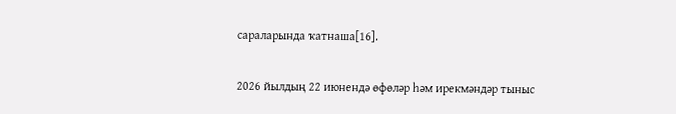сараларында ҡатнаша[16].

2026 йылдың 22 июнендә өфөләр һәм ирекмәндәр тыныс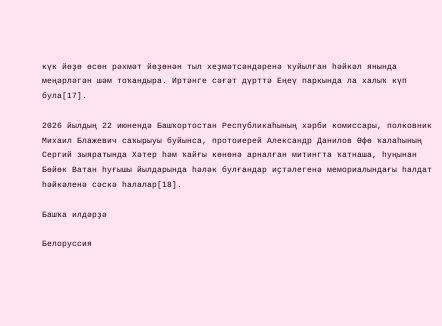күк йөҙө өсөн рәхмәт йөҙөнән тыл хеҙмәтсәндәренә ҡуйылған һәйкәл янында меңәрләгән шәм тоҡандыра. Иртәнге сәғәт дүрттә Еңеү паркында ла халыҡ күп була[17].

2026 йылдың 22 июнендә Башҡортостан Республикаһының хәрби комиссары, полковник Михаил Блажевич саҡырыуы буйынса, протоиерей Александр Данилов Өфө ҡалаһының Сергий зыяратында Хәтер һәм ҡайғы көнөнә арналған митингта ҡатнаша, һуңынан Бөйөк Ватан һуғышы йылдарында һәләк булғандар иҫтәлегенә мемориалындағы һалдат һәйкәленә сәскә һалалар[18].

Башҡа илдәрҙә

Белоруссия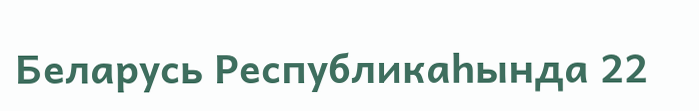Беларусь Республикаһында 22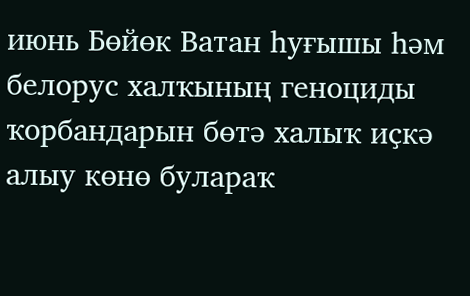июнь Бөйөк Ватан һуғышы һәм белорус халҡының геноциды ҡорбандарын бөтә халыҡ иҫкә алыу көнө булараҡ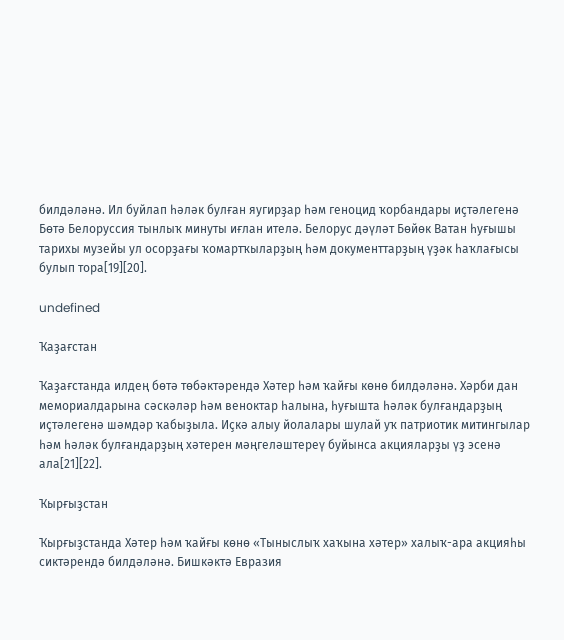билдәләнә. Ил буйлап һәләк булған яугирҙар һәм геноцид ҡорбандары иҫтәлегенә Бөтә Белоруссия тынлыҡ минуты иғлан ителә. Белорус дәүләт Бөйөк Ватан һуғышы тарихы музейы ул осорҙағы ҡомартҡыларҙың һәм документтарҙың үҙәк һаҡлағысы булып тора[19][20].

undefined

Ҡаҙағстан

Ҡаҙағстанда илдең бөтә төбәктәрендә Хәтер һәм ҡайғы көнө билдәләнә. Хәрби дан мемориалдарына сәскәләр һәм веноктар һалына, һуғышта һәләк булғандарҙың иҫтәлегенә шәмдәр ҡабыҙыла. Иҫкә алыу йолалары шулай уҡ патриотик митингылар һәм һәләк булғандарҙың хәтерен мәңгеләштереү буйынса акцияларҙы үҙ эсенә ала[21][22].

Ҡырғыҙстан

Ҡырғыҙстанда Хәтер һәм ҡайғы көнө «Тыныслыҡ хаҡына хәтер» халыҡ-ара акцияһы сиктәрендә билдәләнә. Бишкәктә Евразия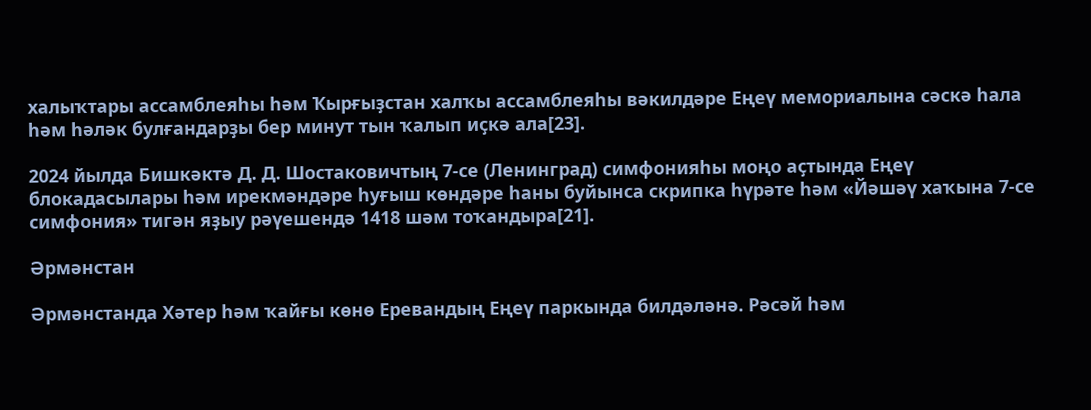халыҡтары ассамблеяһы һәм Ҡырғыҙстан халҡы ассамблеяһы вәкилдәре Еңеү мемориалына сәскә һала һәм һәләк булғандарҙы бер минут тын ҡалып иҫкә ала[23].

2024 йылда Бишкәктә Д. Д. Шостаковичтың 7-се (Ленинград) симфонияһы моңо аҫтында Еңеү блокадасылары һәм ирекмәндәре һуғыш көндәре һаны буйынса скрипка һүрәте һәм «Йәшәү хаҡына 7-се симфония» тигән яҙыу рәүешендә 1418 шәм тоҡандыра[21].

Әрмәнстан

Әрмәнстанда Хәтер һәм ҡайғы көнө Еревандың Еңеү паркында билдәләнә. Рәсәй һәм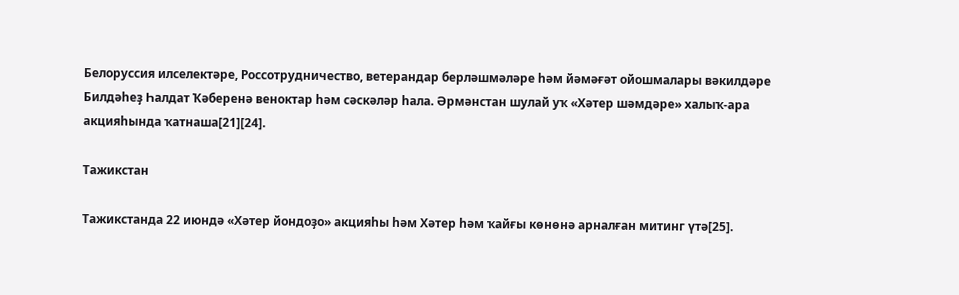Белоруссия илселектәре, Россотрудничество, ветерандар берләшмәләре һәм йәмәғәт ойошмалары вәкилдәре Билдәһеҙ Һалдат Ҡәберенә веноктар һәм сәскәләр һала. Әрмәнстан шулай уҡ «Хәтер шәмдәре» халыҡ-ара акцияһында ҡатнаша[21][24].

Тажикстан

Тажикстанда 22 июндә «Хәтер йондоҙо» акцияһы һәм Хәтер һәм ҡайғы көнөнә арналған митинг үтә[25].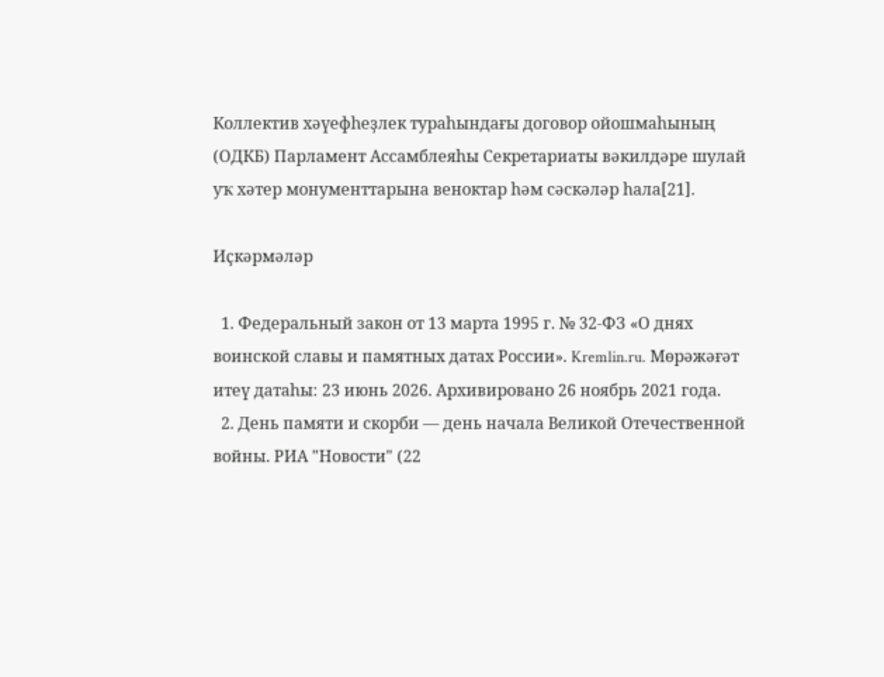Коллектив хәүефһеҙлек тураһындағы договор ойошмаһының (ОДКБ) Парламент Ассамблеяһы Секретариаты вәкилдәре шулай уҡ хәтер монументтарына веноктар һәм сәскәләр һала[21].

Иҫкәрмәләр

  1. Федеральный закон от 13 марта 1995 г. № 32-ФЗ «О днях воинской славы и памятных датах России». Kremlin.ru. Мөрәжәғәт итеү датаһы: 23 июнь 2026. Архивировано 26 ноябрь 2021 года.
  2. День памяти и скорби — день начала Великой Отечественной войны. РИА "Новости" (22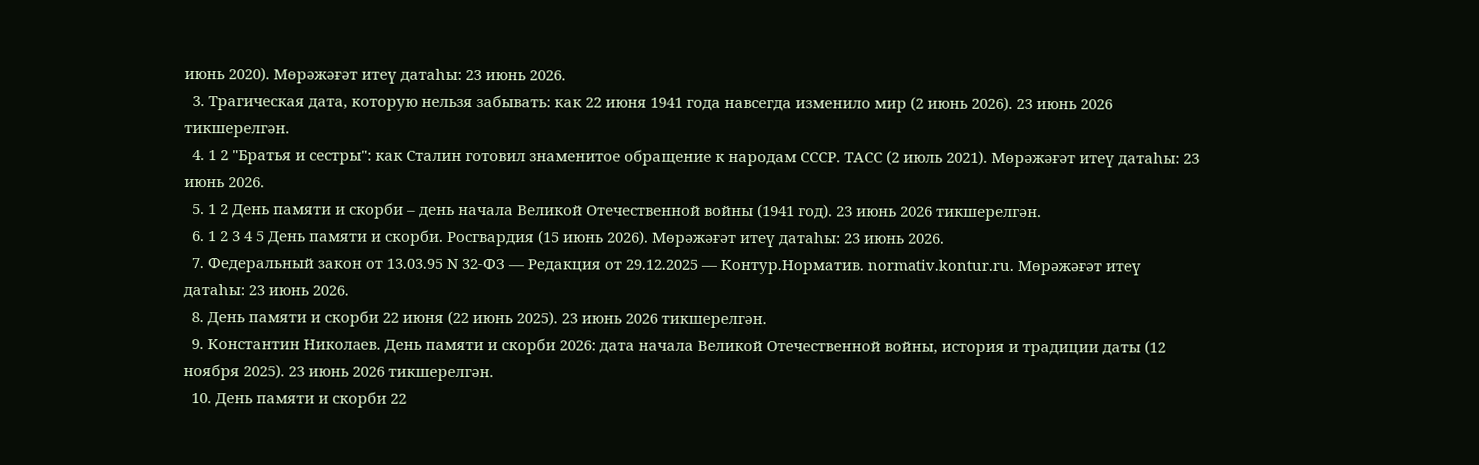июнь 2020). Мөрәжәғәт итеү датаһы: 23 июнь 2026.
  3. Трагическая дата, которую нельзя забывать: как 22 июня 1941 года навсегда изменило мир (2 июнь 2026). 23 июнь 2026 тикшерелгән.
  4. 1 2 "Братья и сестры": как Сталин готовил знаменитое обращение к народам СССР. ТАСС (2 июль 2021). Мөрәжәғәт итеү датаһы: 23 июнь 2026.
  5. 1 2 День памяти и скорби – день начала Великой Отечественной войны (1941 год). 23 июнь 2026 тикшерелгән.
  6. 1 2 3 4 5 День памяти и скорби. Росгвардия (15 июнь 2026). Мөрәжәғәт итеү датаһы: 23 июнь 2026.
  7. Федеральный закон от 13.03.95 N 32-ФЗ — Редакция от 29.12.2025 — Контур.Норматив. normativ.kontur.ru. Мөрәжәғәт итеү датаһы: 23 июнь 2026.
  8. День памяти и скорби 22 июня (22 июнь 2025). 23 июнь 2026 тикшерелгән.
  9. Константин Николaев. День памяти и скорби 2026: дата начала Великой Отечественной войны, история и традиции даты (12 ноября 2025). 23 июнь 2026 тикшерелгән.
  10. День памяти и скорби 22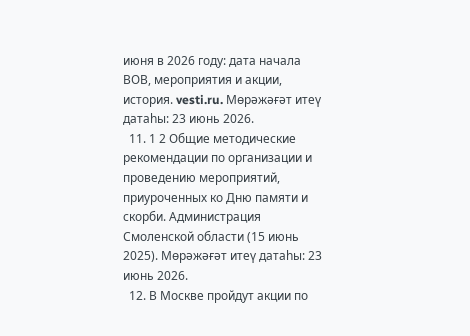июня в 2026 году: дата начала ВОВ, мероприятия и акции, история. vesti.ru. Мөрәжәғәт итеү датаһы: 23 июнь 2026.
  11. 1 2 Общие методические рекомендации по организации и проведению мероприятий, приуроченных ко Дню памяти и скорби. Администрация Смоленской области (15 июнь 2025). Мөрәжәғәт итеү датаһы: 23 июнь 2026.
  12. В Москве пройдут акции по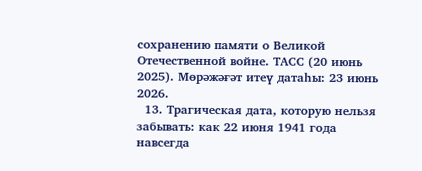сохранению памяти о Великой Отечественной войне. ТАСС (20 июнь 2025). Мөрәжәғәт итеү датаһы: 23 июнь 2026.
  13. Трагическая дата, которую нельзя забывать: как 22 июня 1941 года навсегда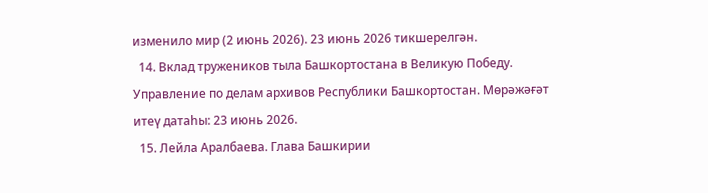изменило мир (2 июнь 2026). 23 июнь 2026 тикшерелгән.
  14. Вклад тружеников тыла Башкортостана в Великую Победу. Управление по делам архивов Республики Башкортостан. Мөрәжәғәт итеү датаһы: 23 июнь 2026.
  15. Лейла Аралбаева. Глава Башкирии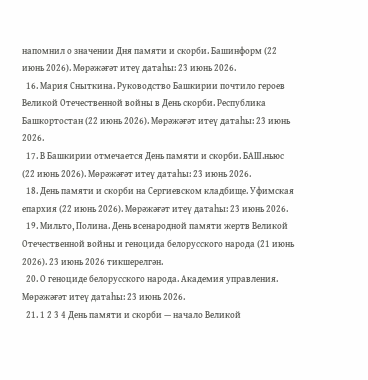напомнил о значении Дня памяти и скорби. Башинформ (22 июнь 2026). Мөрәжәғәт итеү датаһы: 23 июнь 2026.
  16. Мария Сныткина. Руководство Башкирии почтило героев Великой Отечественной войны в День скорби. Республика Башкортостан (22 июнь 2026). Мөрәжәғәт итеү датаһы: 23 июнь 2026.
  17. В Башкирии отмечается День памяти и скорби. БАШ.ньюс (22 июнь 2026). Мөрәжәғәт итеү датаһы: 23 июнь 2026.
  18. День памяти и скорби на Сергиевском кладбище. Уфимская епархия (22 июнь 2026). Мөрәжәғәт итеү датаһы: 23 июнь 2026.
  19. Мильто, Полина. День всенародной памяти жертв Великой Отечественной войны и геноцида белорусского народа (21 июнь 2026). 23 июнь 2026 тикшерелгән.
  20. О геноциде белорусского народа. Академия управления. Мөрәжәғәт итеү датаһы: 23 июнь 2026.
  21. 1 2 3 4 День памяти и скорби — начало Великой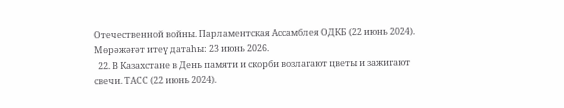Отечественной войны. Парламентская Ассамблея ОДКБ (22 июнь 2024). Мөрәжәғәт итеү датаһы: 23 июнь 2026.
  22. В Казахстане в День памяти и скорби возлагают цветы и зажигают свечи. ТАСС (22 июнь 2024).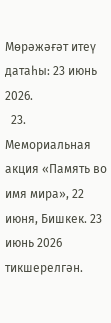Мөрәжәғәт итеү датаһы: 23 июнь 2026.
  23. Мемориальная акция «Память во имя мира», 22 июня, Бишкек. 23 июнь 2026 тикшерелгән.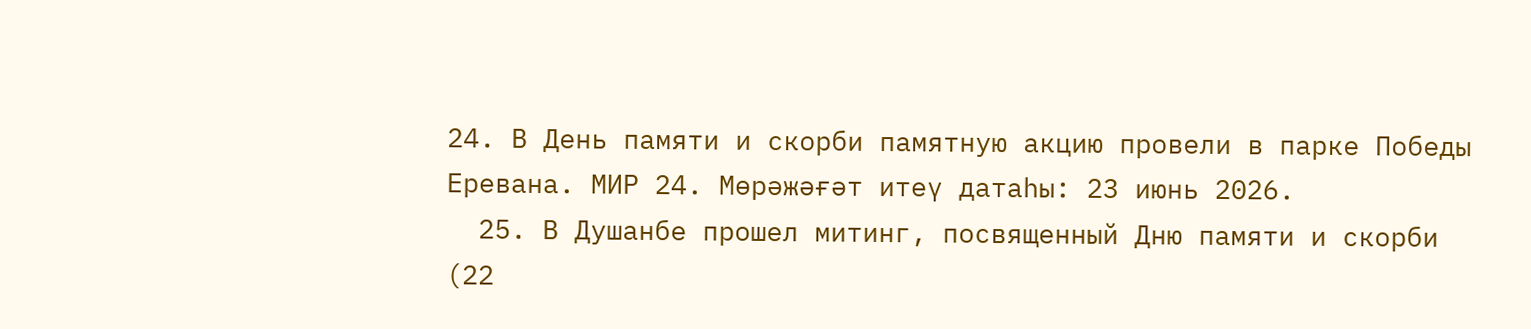24. В День памяти и скорби памятную акцию провели в парке Победы Еревана. МИР 24. Мөрәжәғәт итеү датаһы: 23 июнь 2026.
  25. В Душанбе прошел митинг, посвященный Дню памяти и скорби (22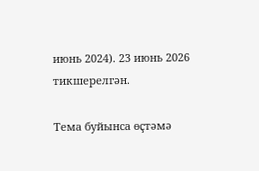июнь 2024). 23 июнь 2026 тикшерелгән.

Тема буйынса өҫтәмә